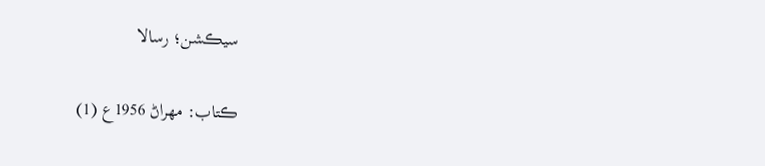سيڪشن؛ رسالا

ڪتاب: مهراڻ 1956ع (1)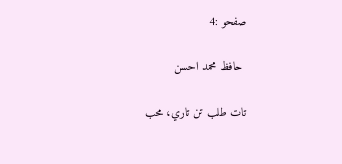صفحو :4

 حافظ محمد احسن

تات طلب تن تاري، محب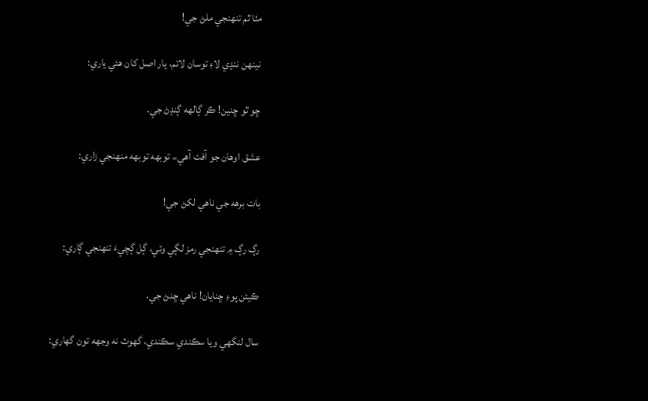مٺا ٿم تنهنجي ملڻ جي!

نينهن ننڍي لاءِ توسان لاتم، يار اصل کان هئي ياري:

ڇو ٿو ڇنين! ڪر ڳالهه ڳنڍڻ جي.

عشق اوهان جو آفت آهي،، توبهه توبهه منهنجي زاري:

بات برهه جي ناهي لکڻ جي!

رڳ رڳ ۾ تنهنجي رمز لڳي وئي، ڳل ڳچيءَ تنهنجي ڳاري:

ڪيئن پوءِ ڇنايان! ناهي ڇنڻ جي.

سال لنگهي ويا سڪندي سڪندي، گهوٽ نه وجهه تون گهاري: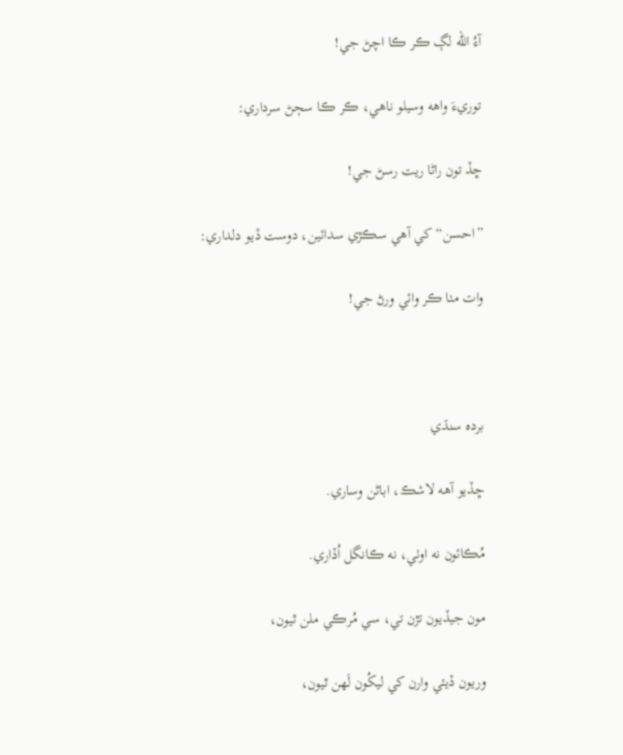آءُ الله لڳ ڪر ڪا اچڻ جي!

توريءَ واهه وسيلو ناهي، ڪر ڪا سڄڻ سرداري:

ڇڏ تون راڻا ريت رسڻ جي!

”احسن“ کي آهي سڪڙي سدائين، دوست ڏيو دلداري:

وات مٺا ڪر وائي ورڻ جي!



برده سنڌي

ڇڏيو آهه لاشڪ، اباڻن وساري.

مُڪائون نه اوٺي، نه ڪانگل اُڏاري.

مون جيڏيون تڙن تي، سي مُرڪي ملن ٿيون،

وريون ڏيئي وارن کي ليکُون لَهن ٿيون،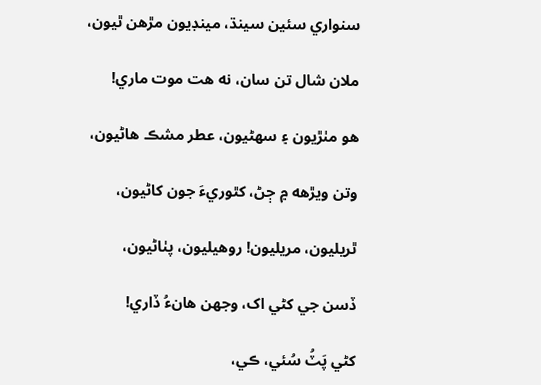سنواري سئين سينڌ، مينڊيون مڙهن ٿيون،

ملان شال تن سان، نه هت موت ماري!

هو مٺڙيون ۽ سهڻيون، عطر مشڪ هاڻيون،

وتن ويڙهه ۾ ڄڻ، کٿوريءَ جون کاڻيون،

ٿريليون، مريليون! روهيليون، پٺاڻيون،

ڏسن جي کڻي اک، وجهن هانءُ ڏاري!

کڻي پَٽُ سُئي، ڪي،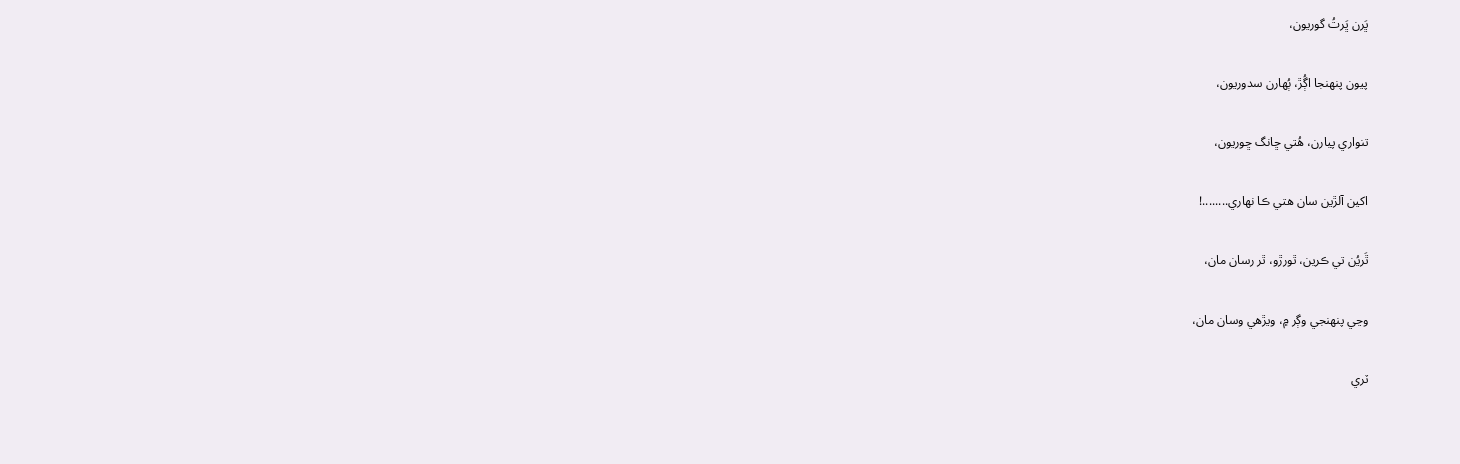ڀَرن ڀَرتُ گوريون،

پيون پنهنجا اڳُڙ، ٻُهارن سدوريون،

تنواري پيارن، هُتي ڇانگ ڇوريون،

اکين آلڙين سان هتي ڪا نهاري........!

ٿَريُن تي ڪرين، ٿورڙو، ٿر رسان مان،

وڃي پنهنجي وڳر ۾، ويڙهي وسان مان،

ٽري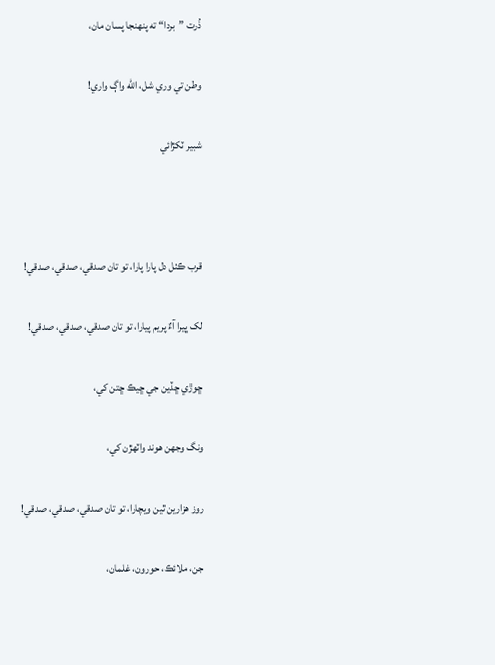ذُرت ”بردا“ ته پنهنجا پسان مان،

وطن تي وري شل، الله واڳ واري!

شبير ٽکڙائي



قرب ڪٺل دل پارا پارا، تو تان صدقي، صدقي، صدقي!

لک ڀيرا آءٌ پريم پيارا، تو تان صدقي، صدقي، صدقي!

ڇوڙي ڇڏين جي ڇيڪ ڇتن کي،

ونگ وجهن هوند واٽهڙن کي،

روز هزارين ٿين ويچارا، تو تان صدقي، صدقي، صدقي!

جن، ملائڪ، حورون، غلمان،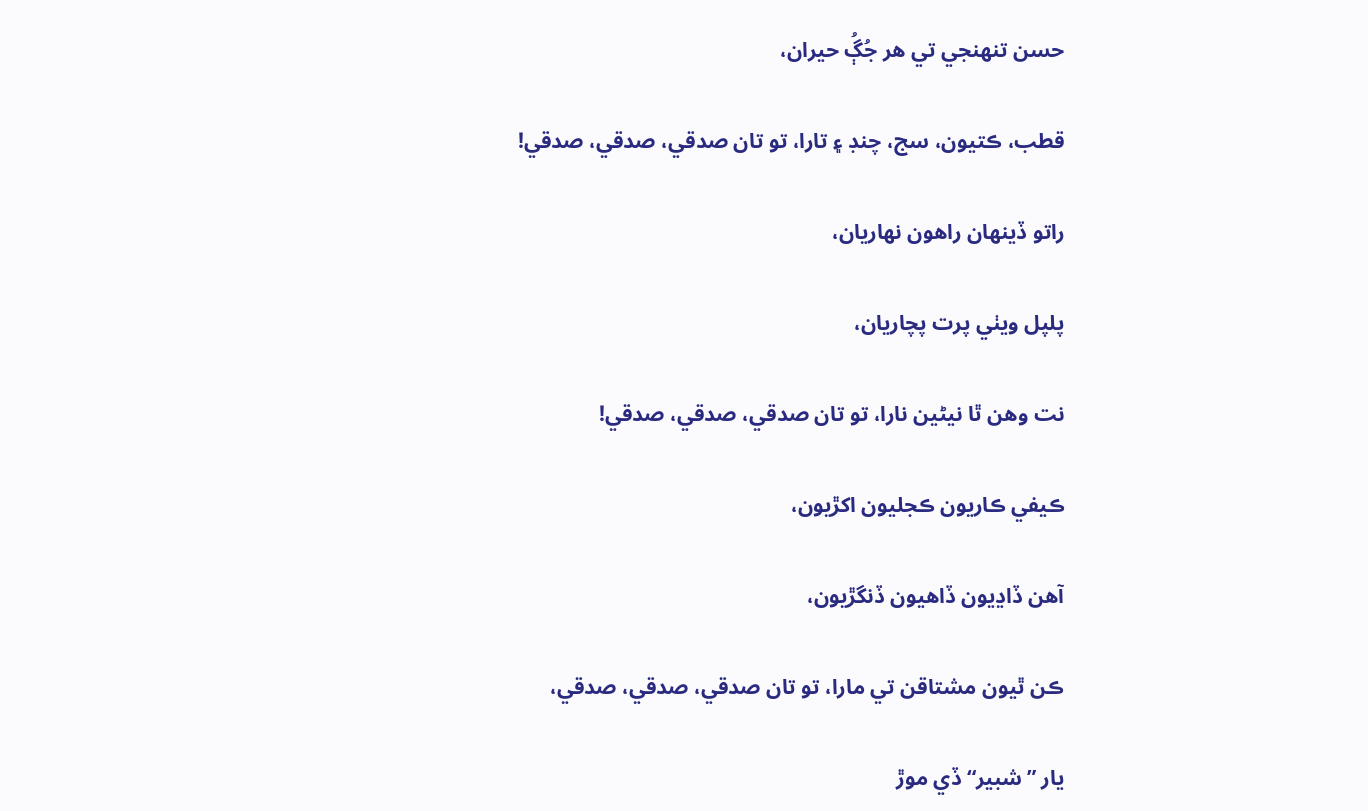حسن تنهنجي تي هر جُڳُ حيران،

قطب، ڪتيون، سج، چنڊ ۽ تارا، تو تان صدقي، صدقي، صدقي!

راتو ڏينهان راهون نهاريان،

پلپل ويٺي پرت پچاريان،

نت وهن ٿا نيڻين نارا، تو تان صدقي، صدقي، صدقي!

ڪيفي ڪاريون ڪجليون اکڙيون،

آهن ڏاڍيون ڏاهيون ڏنگڙيون،

ڪن ٿيون مشتاقن تي مارا، تو تان صدقي، صدقي، صدقي،

يار ”شبير“ ڏي موڙ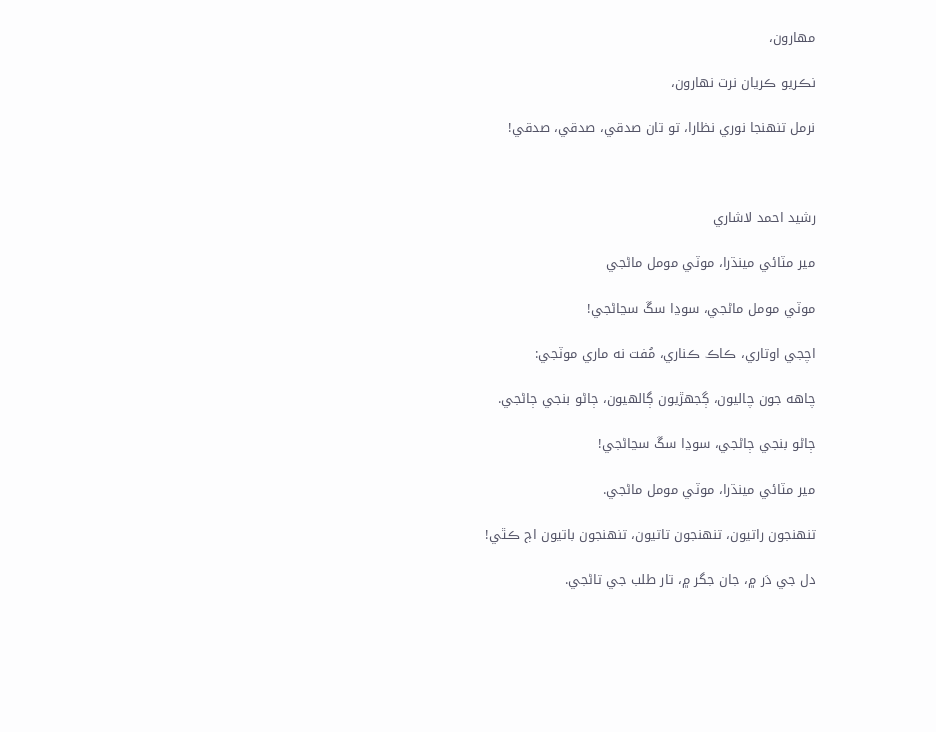مهارون،

نڪريو ڪريان نرت نهارون،

نرمل تنهنجا نوري نظارا، تو تان صدقي، صدقي، صدقي!



رشيد احمد لاشاري

مير مٽائي مينڌرا، موٽي مومل ماڻجي

موٽي مومل ماڻجي، سوڍا سڱ سڃاڻجي!

اچجي اوتاري، ڪاڪ ڪناري، مُفت نه ماري موٽجي:

چاهه جون چاليون، ڳجهڙيون ڳالهيون، ڄاڻو بنجي ڄاڻجي.

ڄاڻو بنجي ڄاڻجي، سوڍا سڱ سڃاڻجي!

مير مٽائي مينڌرا، موٽي مومل ماڻجي.

تنهنجون راتيون، تنهنجون تاتيون، تنهنجون باتيون اڄ ڪٿي!

دل جي دَر ۾، جان جگر ۾، تار طلب جي تاڻجي.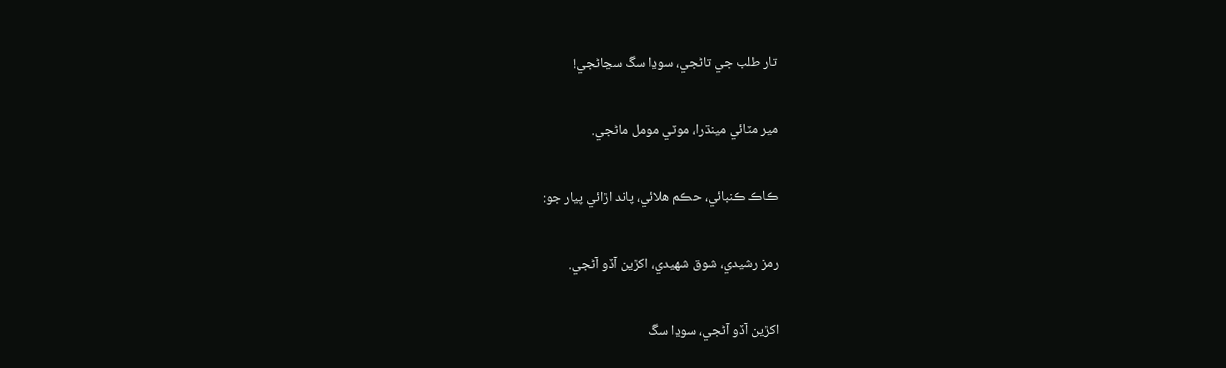تار طلب جي تاڻجي، سوڍا سڱ سڃاڻجي!

مير مٽائي مينڌرا، موٽي مومل ماڻجي.

ڪاڪ ڪنبائي، حڪم هلائي، پاند اڙائي پيار جو:

رمز رشيدي، شوق شهيدي، اکڙين آڏو آڻجي.

اکڙين آڏو آڻجي، سوڍا سڱ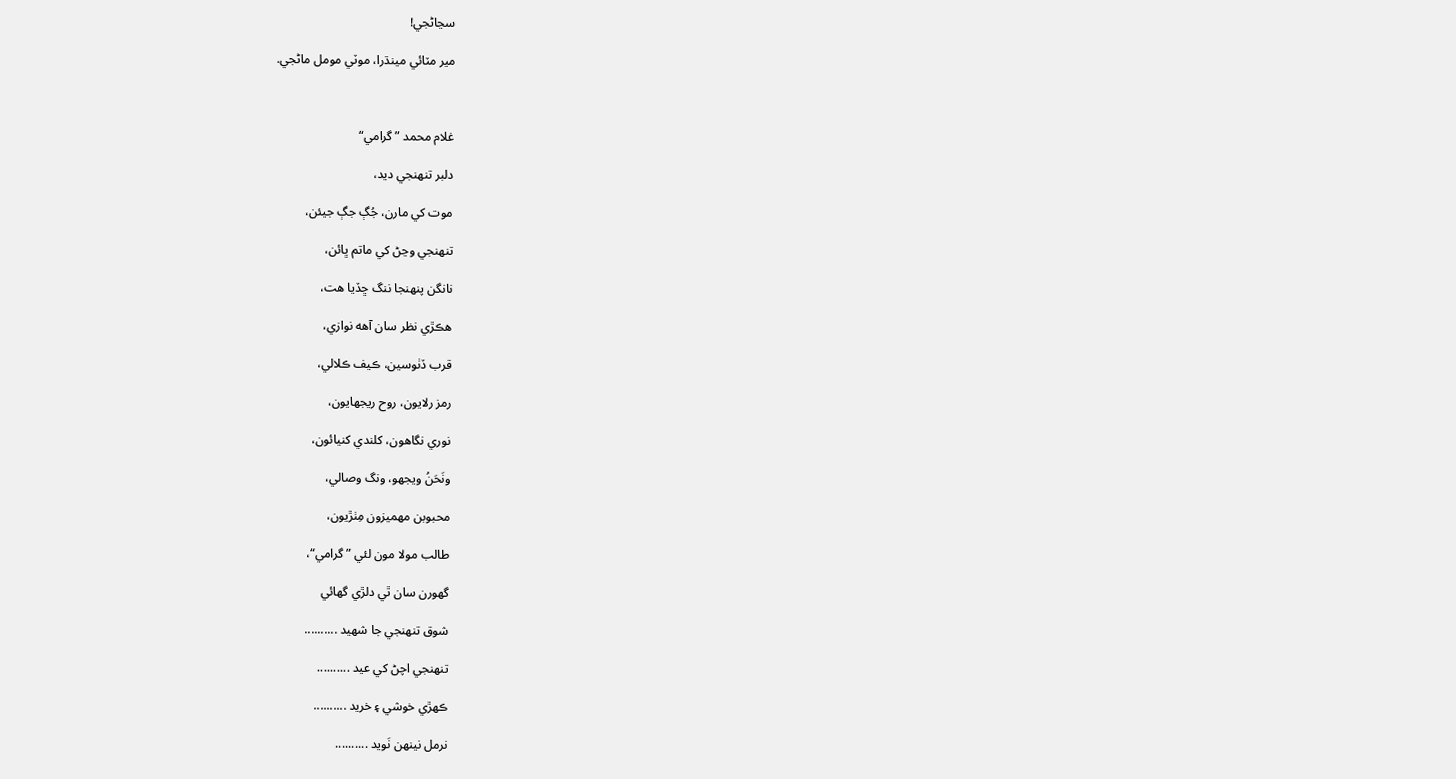سڃاڻجي!

مير مٽائي مينڌرا، موٽي مومل ماڻجي.



غلام محمد ”گرامي“

دلبر تنهنجي ديد،

موت کي مارن، جُڳ جڳ جيئن،

تنهنجي وڃڻ کي ماتم ڀائن،

نانگن پنهنجا ننگ ڇڏيا هت،

هڪڙي نظر سان آهه نوازي،

قرب ڏٺوسين، ڪيف ڪلالي،

رمز رلايون، روح ريجهايون،

نوري نگاهون، کلندي کنيائون،

ونَحَنُ ويجهو، ونگ وصالي،

محبوبن مهميزون مِٺڙيون،

طالب مولا مون لئي ”گرامي“،

گهورن سان ٿي دلڙي گهائي

شوق تنهنجي جا شهيد ..........

تنهنجي اچڻ کي عيد ..........

ڪهڙي خوشي ۽ خريد ..........

نرمل نينهن نَويد ..........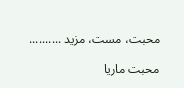محبت، مست، مزيد ..........

محبت ماريا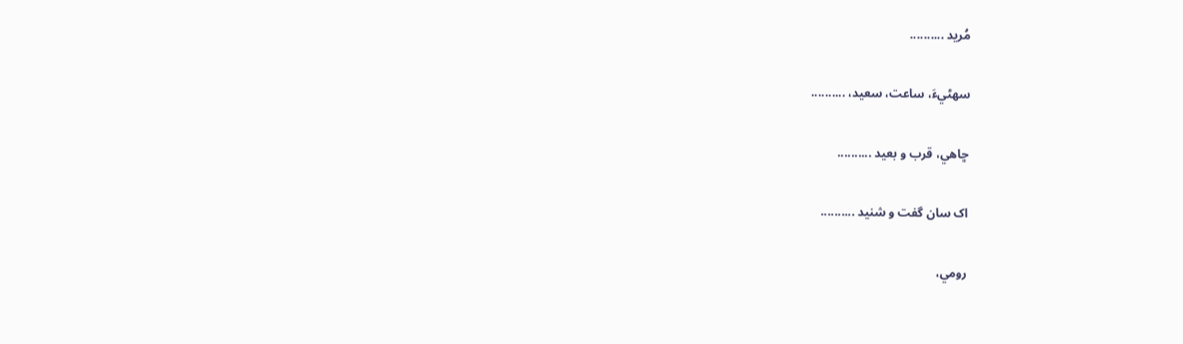مُريد ..........

سهڻيءَ، ساعت، سعيد، ..........

ڇاهي، قرب و بعيد ..........

اک سان گفت و شنيد ..........

رومي،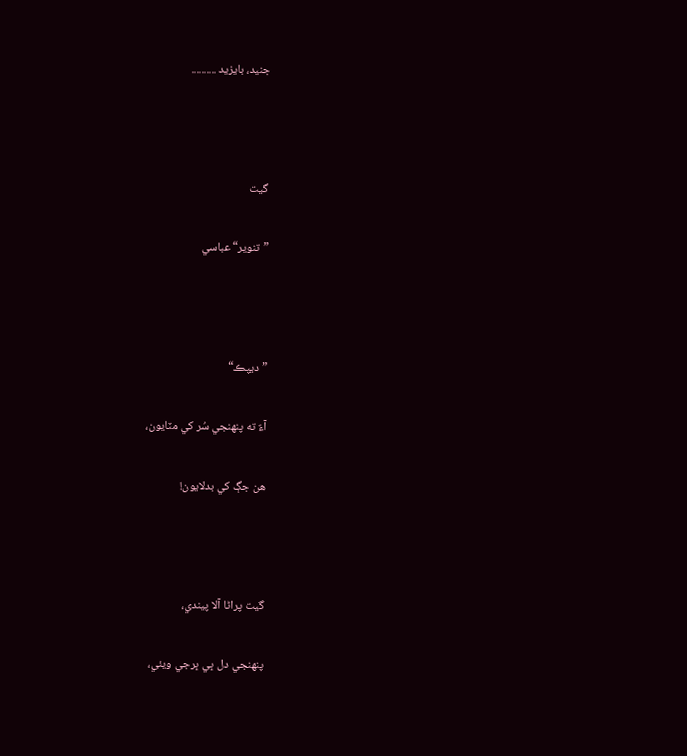جنيد، بايزيد ..........



گيت

”تنوير“ عباسي



” ديپڪ“

آءٌ ته پنهنجي سُر کي مٽايون،

هن جڳ کي بدلايون!



گيت پراڻا آلا پيندي،

پنهنجي دل ڀي ڀرجي ويئي،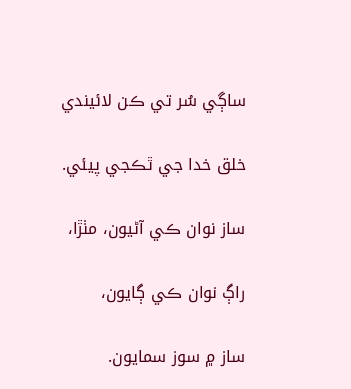ساڳي سُر تي ڪن لائيندي

خلق خدا جي ٿڪجي پيئي.

ساز نوان ڪي آڻيون، مٺڙا،

راڳ نوان ڪي ڳايون،

ساز ۾ سوز سمايون.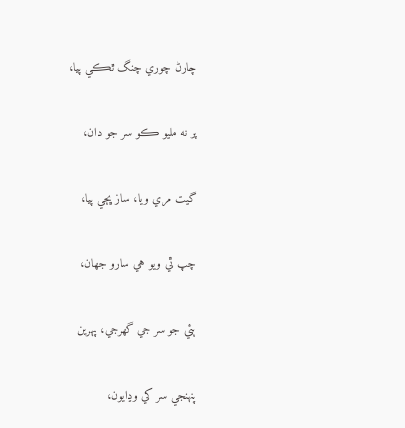چارڻ چوري چنگ ٿڪي پيا،

پر نه مليو ڪو سر جو دان،

گيت مري ويا، ساز ڀڄي پيا،

چپ ٿي ويو هي سارو جهان،

ٻئي جو سر جي گهرجي، پهرين

پنهنجي سر کي وڍايون،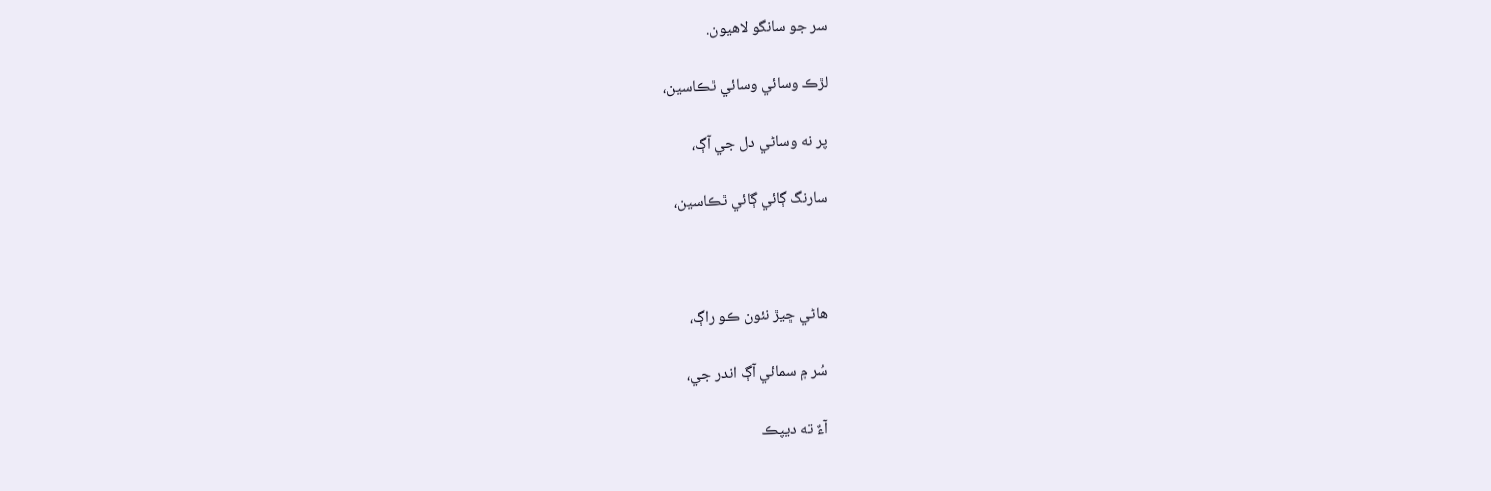سر جو سانگو لاهيون.

لڙڪ وسائي وسائي ٿڪاسين،

پر نه وساڻي دل جي آڳ،

سارنگ ڳائي ڳائي ٿڪاسين،



هاڻي ڇيڙ نئون ڪو راڳ،

سُر ۾ سمائي آڳ اندر جي،

آءٌ ته ديپڪ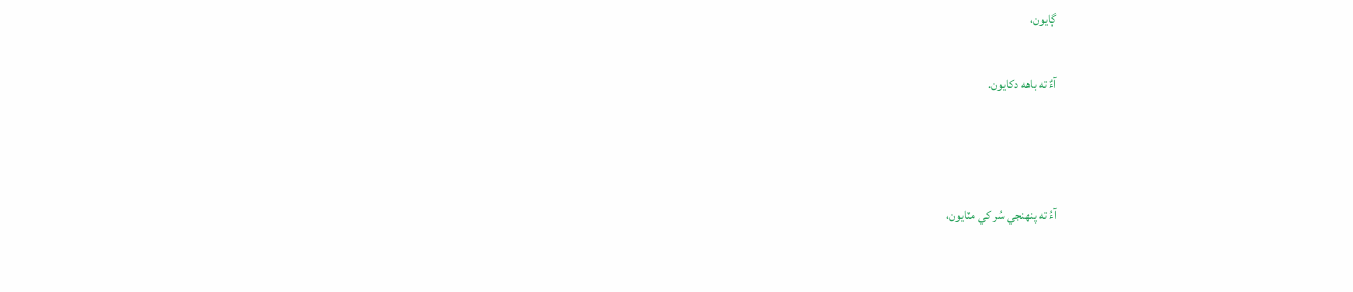ڳايون،

آءٌ ته باهه دکايون.



آءُ ته پنهنجي سُر کي مٽايون،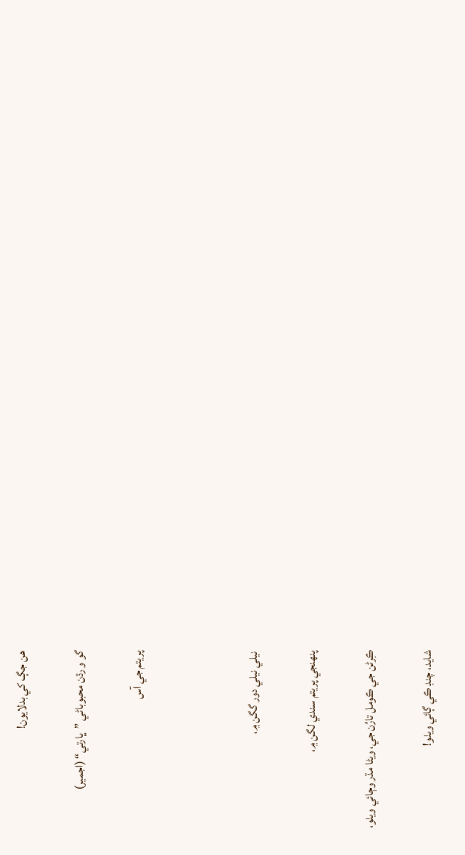هن جڳ کي بدلايون!

گو و رڌن محبوباڻي ”ڀارتي“ (اجمير)

پريتم جي آس



نيلي نيلي دور گگن ۾،

پنهنجي پريتم سندي لگن ۾،

ڪِرڻن جي ڪومل تارُن جي، ويڻا مڌر وڄائي ويٺو،

شايد، چنڊ ڪي ڳائي ويٺو!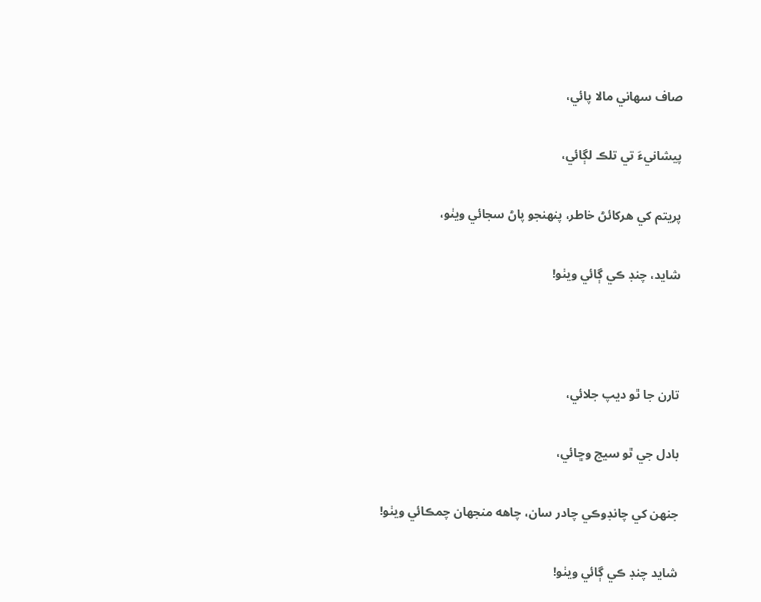صاف سهاني مالا پائي،

پيشانيءَ تي تلڪ لڳائي،

پريتم کي هرکائڻ خاطر، پنهنجو پاڻ سجائي ويٺو،

شايد، چنڊ ڪي ڳائي ويٺو!



تارن جا ٿو ديپ جلائي،

بادل جي ٿو سيج وڇائي،

جنهن کي چانڊوڪي چادر سان، چاهه منجهان چمڪائي ويٺو!

شايد چنڊ ڪي ڳائي ويٺو!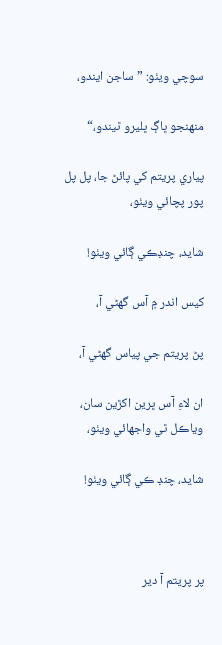سوچي ويٺو: ”ساجن ايندو،

منهنجو ڀاڳ ڀليرو ٿيندو،“

پياري پريتم کي پائڻ جا، پل پل پور پچائي ويٺو،

شايد، چنڊڪي ڳائي ويٺو!

کيس اندر ۾ آس گهڻي آ،

پڻ پريتم جي پياس گهڻي آ،

ان لاءِ آس ڀرين اکڙين سان، وياڪل ٿي واجهائي ويٺو،

شايد، چنڊ ڪي ڳائي ويٺو!



پر پريتم آ دير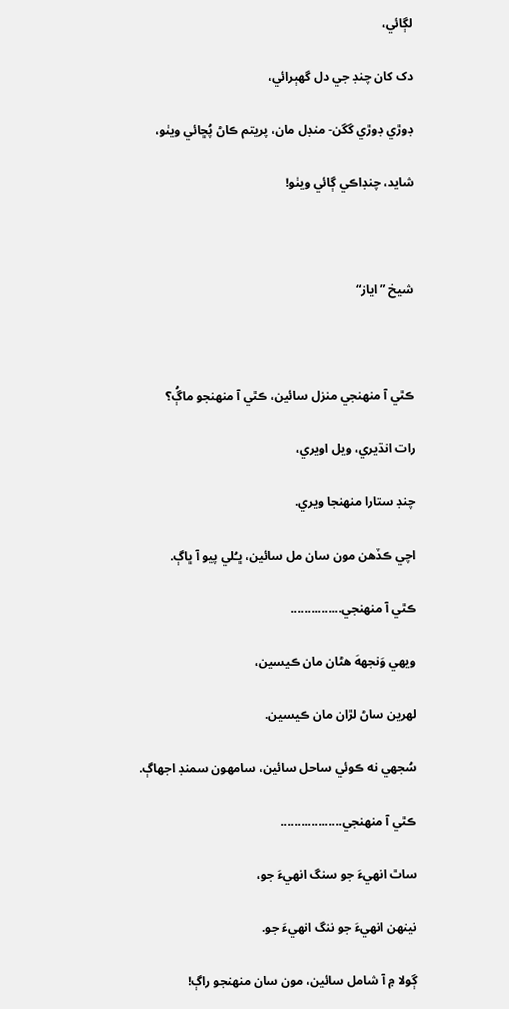لڳائي،

دک کان چنڊ جي دل گهٻرائي،

ڊوڙي ڊوڙي گگن- منڊل مان، پريتم ڪاڻ پُڇائي ويٺو،

شايد، چنڊاڪي ڳائي ويٺو!



شيخ ”اياز“



ڪٿي آ منهنجي منزل سائين، ڪٿي آ منهنجو ماڳُ؟

رات انڌيري، ويل اويري،

چنڊ ستارا منهنجا ويري.

اچي ڪڏهن مون سان مل سائين، ڀـُلي پيو آ ڀاڳ.

ڪٿي آ منهنجي...............

ويهي وَنجههَ هڻان مان ڪيسين،

لهرين ساڻ لڙان مان ڪيسين.

سُجهي نه ڪوئي ساحل سائين، سامهون سمنڊ اجهاڳ.

ڪٿي آ منهنجي..................

ساٿ انهيءَ جو سنگ انهيءَ جو،

نينهن انهيءَ جو ننگ انهيءَ جو.

ڳولا ۾ آ شامل سائين، مون سان منهنجو راڳ!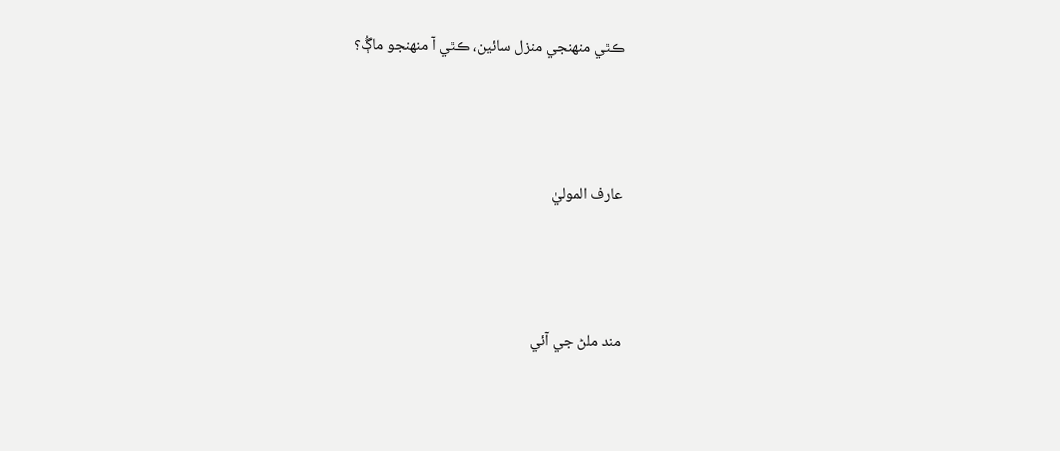ڪٿي منهنجي منزل سائين، ڪٿي آ منهنجو ماڳُ؟



عارف الموليٰ



مند ملڻ جي آئي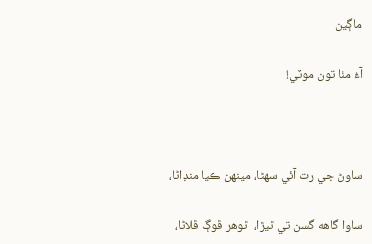ماڳين

آءُ مٺا تون موٽي!



ساوڻ جي رت آئي سهڻا، مينهن ڪيا منڊاڻا،

ساوا گاهه گسن تي ٿيڙا،  ٿوهر ڦوڳ ڦلاڻا،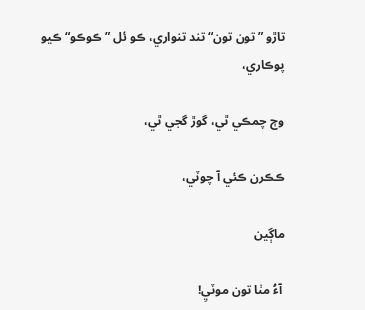تاڙو ”تون تون“ تند تنواري، ڪو ئل ”ڪوڪو“ ڪيو پوڪاري،

وڄ چمڪي ٿي، گوڙ گجي ٿي،

ڪڪرن ڪئي آ چوٽي،

ماڳين

 آءُ مٺا تون موٽيِ!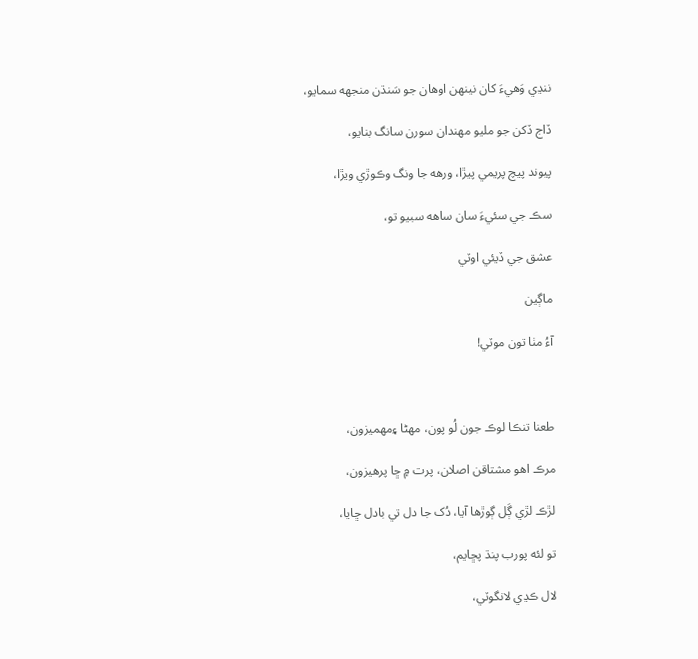ننڍي وَهيءَ کان نينهن اوهان جو سَنڌن منجهه سمايو،

ڏاج ڏکن جو مليو مهندان سورن سانگ بنايو،

پيوند پيچ پريمي پيڙا، ورهه جا ونگ وڪوڙي ويڙا،

سڪ جي سئيءَ سان ساهه سبيو تو،

عشق جي ڏيئي اوٽي

ماڳين

آءُ مٺا تون موٽي!



طعنا تنڪا لوڪ جون لُو پون، مهڻا ۽مهميزون،

مرڪ اهو مشتاقن اصلان، پرت ۾ ڇا پرهيزون،

لڙڪ لڙي ڳَل ڳوڙها آيا، دُک جا دل تي بادل ڇايا،

تو لئه پورب پنڌ پڇايم،

لال ڪڍي لانگوٽي،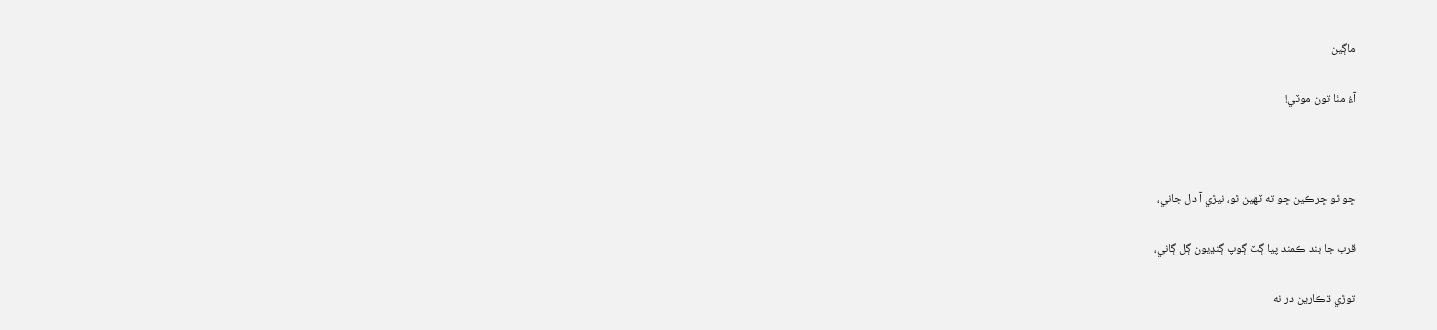ماڳين

آءُ مٺا تون موٽي!



ڇو ٿو ڇرڪين ڇو ته ٽهين ٿو، نيڙي آ دل جاني،

قرب جا بند ڪمند پيا ڳٽ ڳوپ ڳنڍيون ڳل ڳاني،

توڙي ڌڪارين در نه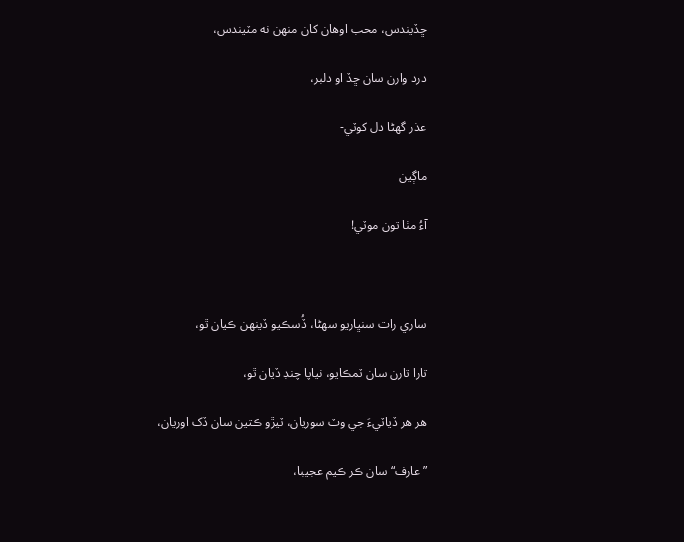ڇڏيندس، محب اوهان کان منهن نه مٽيندس،

درد وارن سان ڇڏ او دلبر،

عذر گهڻا دل کوٽي-

ماڳين

آءُ مٺا تون موٽي!



ساري رات سنڀاريو سهڻا، ڏُسڪيو ڏينهن ڪيان ٿو،

تارا تارن سان ٽمڪايو، نياپا چنڊ ڏيان ٿو،

هر هر ڏياٽيءَ جي وٽ سوريان، ٽيڙو ڪتين سان ڏک اوريان،

”عارف“ سان ڪر ڪيم عجيبا،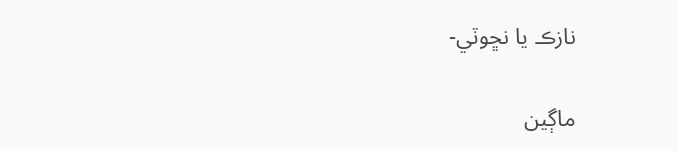نازڪ يا نڇوٽي-

ماڳين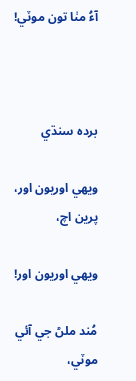آءُ مٺا تون موٽي!



برده سنڌي

ويهي اوريون اور، پرين اچ،

ويهي اوريون اور!

مُند ملڻ جي آئي موٽي،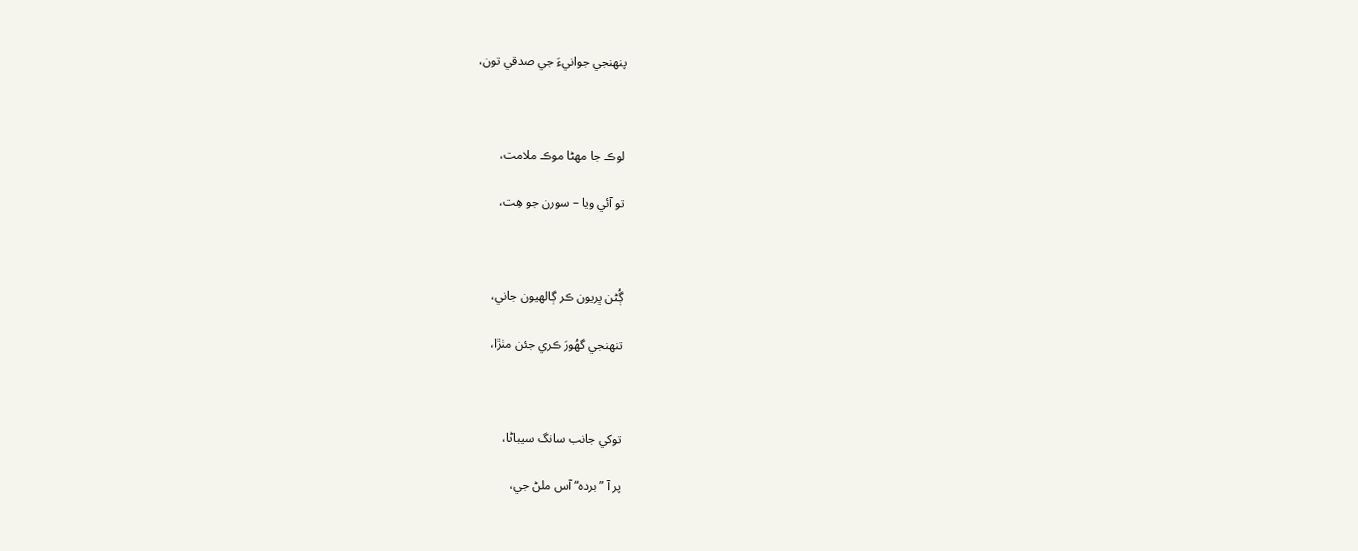پنهنجي جوانيءَ جي صدقي تون،



لوڪ جا مهڻا موڪ ملامت،

تو آئي ويا – سورن جو هِت،



ڳُڻن ڀريون ڪر ڳالهيون جاني،

تنهنجي گهُورَ ڪري جئن مٺڙا،



توکي جانب سانگ سيباڻا،

پر آ ”برده“ آس ملڻ جي،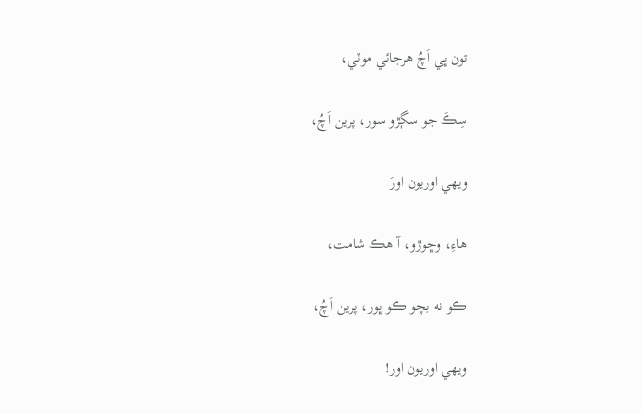تون ڀي اَچُ هرجائي موٽي،

سِڪَ جو سڳڙو سور، پرين اَچُ،

ويهي اوريون اورَ

هاءِ، وڇوڙو، آ هڪ شامت،

ڪو نه بچو ڪو ڀور، پرين اَچُ،

ويهي اوريون اور!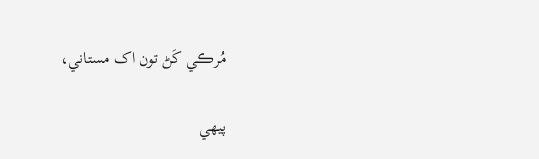مُرڪي کَڻ تون اک مستاني،

پيهي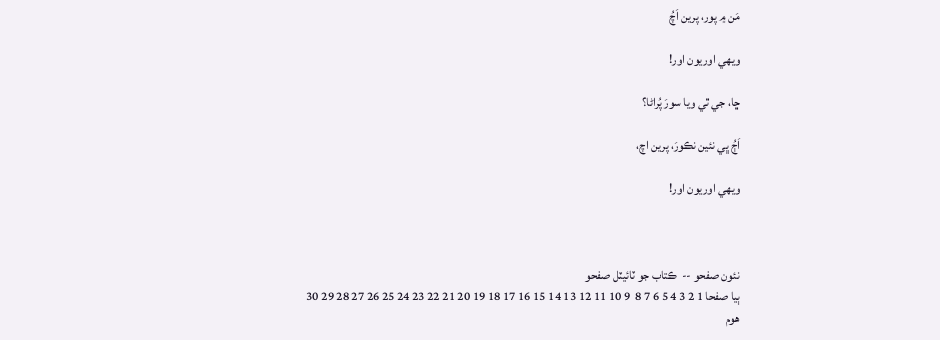مَن ۾ پور، پرين اَچُ

ويهي اوريون اور!

ڇا، جي ٿي ويا سورَ پُراڻا؟

اَڄُ ڀي نئين نڪورَ، پرين اچ،

ويهي اوريون اور!



نئون صفحو --  ڪتاب جو ٽائيٽل صفحو
ٻيا صفحا 1 2 3 4 5 6 7 8  9 10 11 12 13 14 15 16 17 18 19 20 21 22 23 24 25 26 27 28 29 30
هوم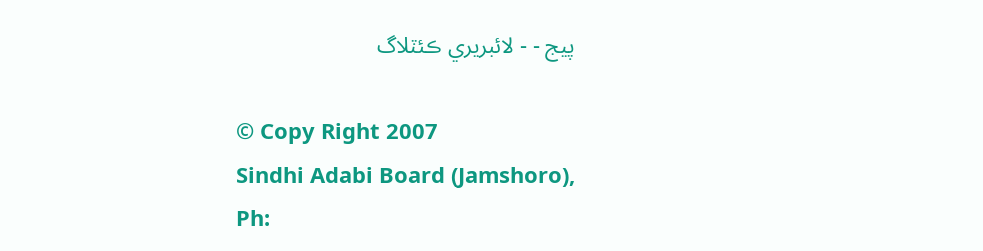پيج - - لائبريري ڪئٽلاگ

© Copy Right 2007
Sindhi Adabi Board (Jamshoro),
Ph: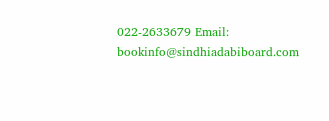022-2633679 Email: bookinfo@sindhiadabiboard.com